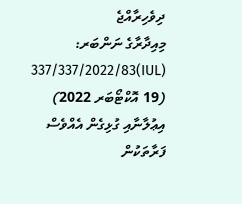ދިވެހިރާއްޖެ
މިއިދާރާގެ ނަންބަރ: (IUL)337/337/2022/83 (19 އޮކްޓޯބަރ 2022) އިޢުލާނާއި ގުޅިގެން އެއްވެސް ފަރާތަކުން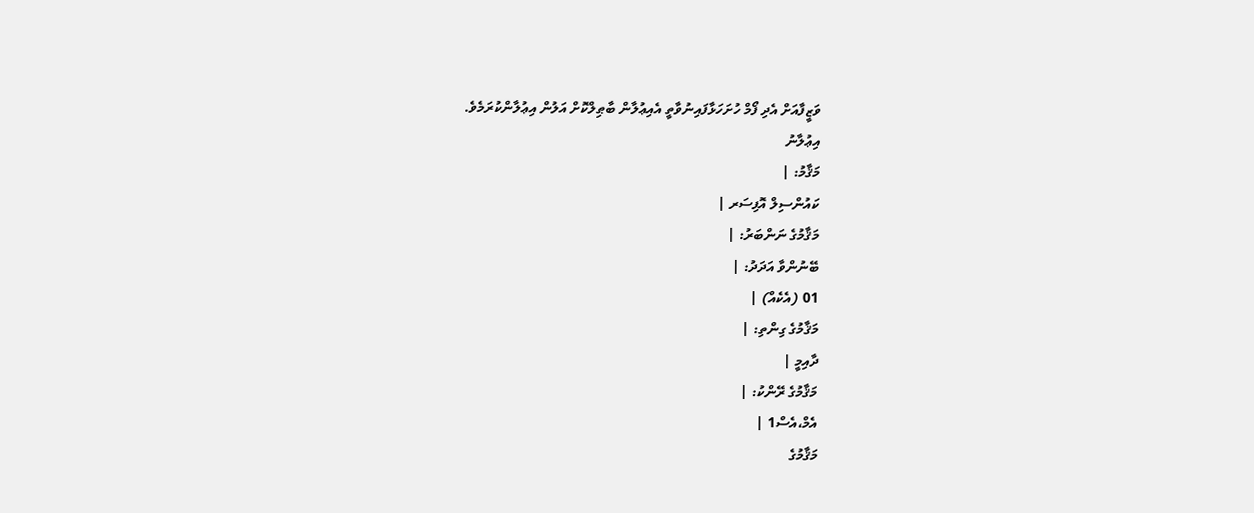ވަޒީފާއަށް އެދި ފޯމް ހުށަހަޅާފައިނުވާތީ އެއިޢުލާން ބާޠިލްކޮށް އަލުން އިޢުލާންކުރަމެވެ.
އިޢުލާނު
މަޤާމު: |
ކައުންސިލް އޮފިސަރ |
މަޤާމުގެ ނަންބަރު: |
ބޭނުންވާ އަދަދު: |
01 (އެކެއް) |
މަޤާމުގެ ގިންތި: |
ދާއިމީ |
މަޤާމުގެ ރޭންކު: |
އެމް،އެސް1 |
މަޤާމުގެ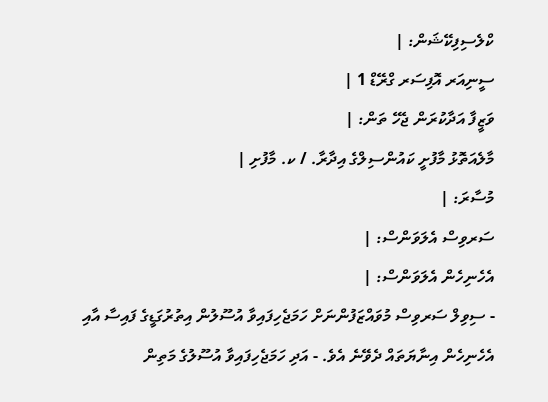ކްލެސިފިކޭޝަން: |
ސީނިއަރ އޮފިސަރ ގްރޭޑް 1 |
ވަޒީފާ އަދާކުރަން ޖެހޭ ތަން: |
މާލެއަތޮޅު މާފުށީ ކައުންސިލްގެ އިދާރާ. / ކ. މާފުށި |
މުސާރަ: |
ސަރވިސް އެލަވަންސް: |
އެހެނިހެން އެލަވަންސް: |
- ސިވިލް ސަރވިސް މުވައްޒަފުންނަށް ހަމަޖެހިފައިވާ އުސޫލުން އިތުރުގަޑީގެ ފައިސާ އާއި އެހެނިހެން އިނާޔަތައް ދެވޭނެ އެވެ. - އަދި ހަމަޖެހިފައިވާ އުސޫލުގެ މަތިން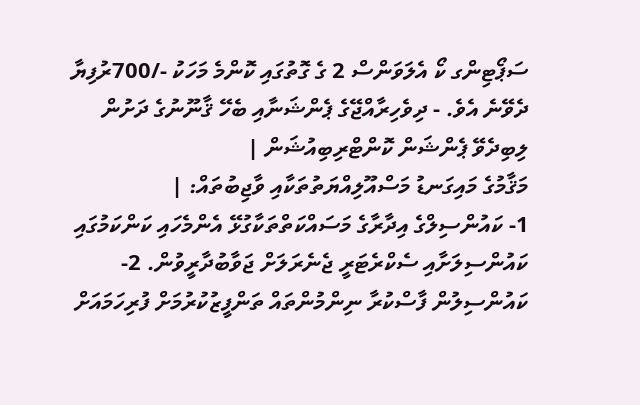ސަޕޯޓިންގ ކޯ އެލަވަންސް 2 ގެ ގޮތުގައި ކޮންމެ މަހަކު -/700ރުފިޔާ ދެވޭނެ އެވެ. - ދިވެހިރާއްޖޭގެ ޕެންޝަނާއި ބެހޭ ޤާނޫނުގެ ދަށުން ލިބިދެވޭ ޕެންޝަން ކޮންޓްރިބިއުޝަން |
މަޤާމުގެ މައިގަނޑު މަސްއޫލިއްޔަތުތަކާއި ވާޖިބުތައް: |
1- ކައުންސިލްގެ އިދާރާގެ މަސައްކަތްތަކާގުޅޭ އެންމެހައި ކަންކަމުގައި ކައުންސިލަށާއި ސެކްރެޓަރީ ޖެނެރަލަށް ޖަވާބުދާރީވުން. 2- ކައުންސިލުން ފާސްކުރާ ނިންމުންތައް ތަންފީޒުކުރުމަށް ފުރިހަމައަށް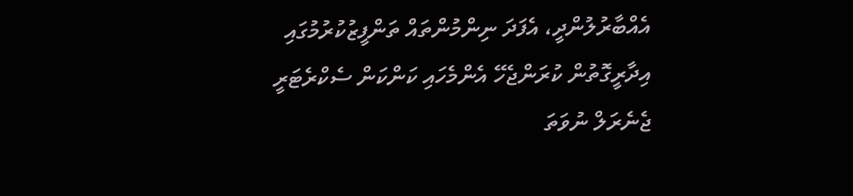އެއްބާރުލުންދީ، އެފަދަ ނިންމުންތައް ތަންފީޒުކުރުމުގައި އިދާރީގޮތުން ކުރަންޖެހޭ އެންމެހައި ކަންކަން ސެކްރެޓަރީ ޖެނެރަލް ނުވަތަ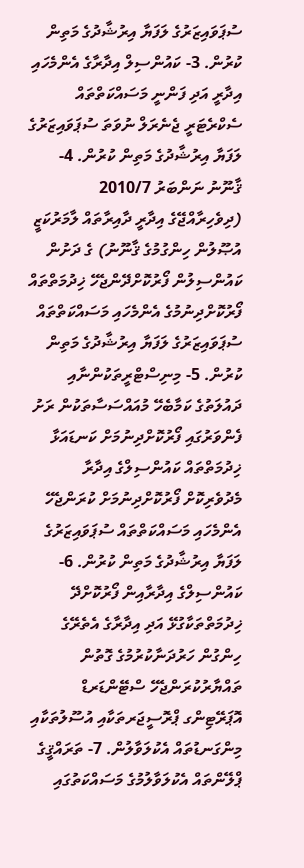ސުޕަވައިޒަރުގެ ލަފަޔާ އިރުޝާދުގެ މަތިން ކުރުން. 3- ކައުންސިލް އިދާރާގެ އެންމެހައި އިދާރީ އަދި ފަންނީ މަސައްކަތްތައް ސެކްރެޓަރީ ޖެނެރަލް ނުވަތަ ސުޕަވައިޒަރުގެ ލަފަޔާ އިރުޝާދުގެ މަތިން ކުރުން. 4-ޤާނޫނު ނަންބަރު 2010/7 (ދިވެހިރާއްޖޭގެ އިދާރީ ދާއިރާތައް ލާމަރުކަޒީ އުޞޫލުން ހިންގުމުގެ ޤާނޫނު) ގެ ދަށުން ކައުންސިލުން ފޯރުކޮށްދޭންޖެހޭ ޚިދުމަތްތައް ފޯރުކޮށްދިނުމުގެ އެންމެހައި މަސައްކަތްތައް ސުޕަވައިޒަރުގެ ލަފަޔާ އިރުޝާދުގެ މަތިން ކުރުން. 5- މިނިސްޓްރީތަކުންނާއި ދައުލަތުގެ ކަމާބެހޭ މުއައްސަސާތަކުން ރަށު ފެންވަރުގައި ފޯރުކޮށްދިނުމަށް ކަނޑައަޅާ ޚިދުމަތްތައް ކައުންސިލްގެ އިދާރާ މެދުވެރިކޮށް ފޯރުކޮށްދިނުމަށް ކުރަންޖެހޭ އެންމެހައި މަސައްކަތްތައް ސުޕަވައިޒަރުގެ ލަފަޔާ އިރުޝާދުގެ މަތިން ކުރުން. 6- ކައުންސިލްގެ އިދާރާއިން ފޯރުކޮށްދޭ ޚިދުމަތްތަކާގުޅޭ އަދި އިދާރާގެ އެތެރޭގެ ހިންގުން ހަރުދަނާކުރުމުގެ ގޮތުން ތައްޔާރުކުރަންޖެހޭ ސްޓޭންޑަރޑް އޮޕަރޭޓިންގ ޕްރޮސީޖަރތަކާއި އުސޫލުތަކާއި މިންގަނޑުތައް އެކުލަވާލުން. 7- ތަރައްޤީގެ ޕްލޭންތައް އެކުލަވާލުމުގެ މަސައްކަތުގައި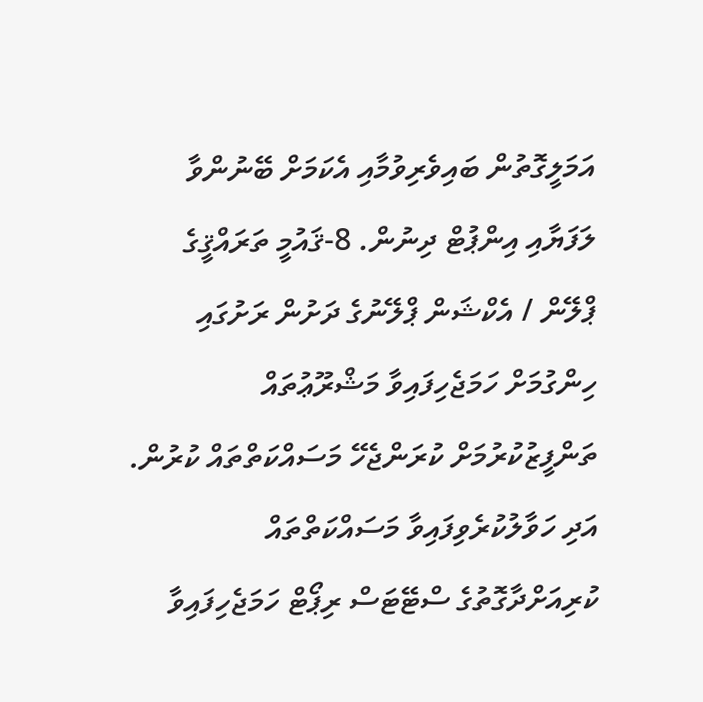އަމަލީގޮތުން ބައިވެރިވުމާއި އެކަމަށް ބޭނުންވާ ލަފަޔާއި އިންޕުޓް ދިނުން. 8-ޤައުމީ ތަރައްޤީގެ ޕްލޭން / އެކްޝަން ޕްލޭނުގެ ދަށުން ރަށުގައި ހިންގުމަށް ހަމަޖެހިފައިވާ މަޝްރޫޢުތައް ތަންފީޒުކުރުމަށް ކުރަންޖެހޭ މަސައްކަތްތައް ކުރުން. އަދި ހަވާލުކުރެވިފައިވާ މަސައްކަތްތައް ކުރިއަށްދާގޮތުގެ ސްޓޭޓަސް ރިޕޯޓް ހަމަޖެހިފައިވާ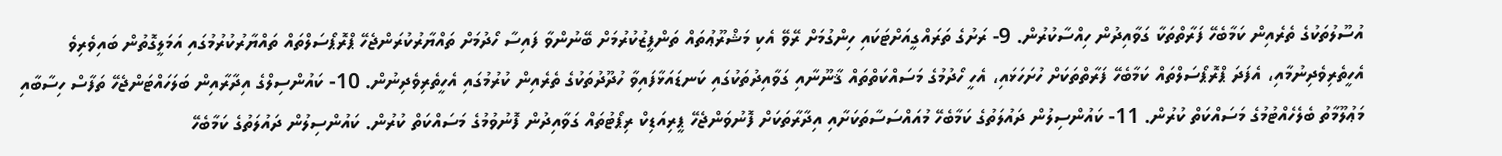އުސޫލުތަކުގެ ތެރެއިން ކަމާބެހޭ ފަރާތްތަކާ ގަވާއިދުން ހިއްސާކުރުން. 9- ރަށުގެ ތަރައްގީއަށްޓަކައި ހިންގުމަށް ރޭވޭ އެކި މަޝްރޫޢުތައް ތަންފީޒުކުރުމަށް ބޭނުންވާ ފައިސާ ހޯދުމަށް ތައްޔާރުކުރަންޖެހޭ ޕްރޮޕޯސަލްތައް ތައްޔާރުކުރުމުގައި އަމަލީގޮތުން ބައިވެރިވެ އެހީތެރިވެދިނުމާއި، އެފަދަ ޕްރޮޕޯސަލްތައް ކަމާބެހޭ ފަރާތްތަކަށް ހުށަހަޅައި، އެހީ ހޯދުމުގެ މަސައްކަތްތައް ޤާނޫނާއި ގަވާއިދުތަކުގައި ކަނޑައަޅާފައިވާ ހުދޫދުތަކުގެ ތެރެއިން ކުރުމުގައި އެހީތެރިވެދިނުން. 10- ކައުންސިލްގެ އިދާރާއިން ބަލަހައްޓަންޖެހޭ ތަފާސް ހިސާބާއި މަޢުލޫމާތު ބެލެހެއްޓުމުގެ މަސައްކަތް ކުރުން. 11- ކައުންސިލުން ދައުލަތުގެ ކަމާބެހޭ މުއައްސަސާތަކަށާއި އިދާރާތަކަށް ފޮނުވަންޖެހޭ ޕީރިއަޑިކް ރިޕޯޓުތައް ގަވާއިދުން ފޮނުވުމުގެ މަސައްކަތް ކުރުން. ކައުންސިލުން ދައުލަތުގެ ކަމާބެހޭ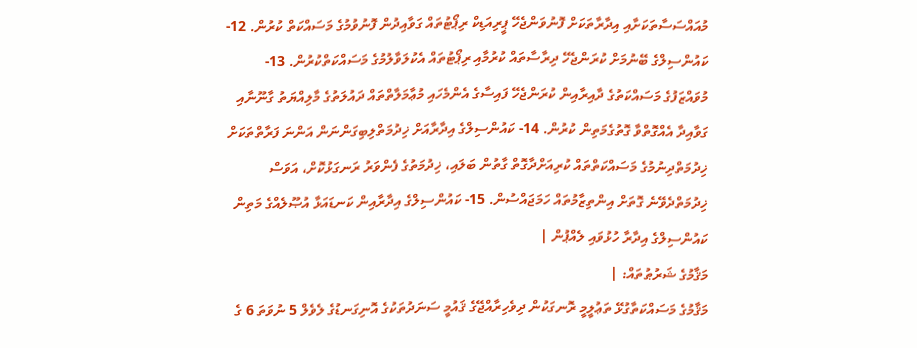މުއައްސަސާތަކަށާއި އިދާރާތަކަށް ފޮނުވަންޖެހޭ ޕީރިއަޑިކް ރިޕޯޓުތައް ގަވާއިދުން ފޮނުވުމުގެ މަސައްކަތް ކުރުން. 12- ކައުންސިލްގެ ބޭނުމަށް ކުރަންޖެހޭ ދިރާސާތައް ކުރުމާއި ރިޕޯޓުތައް އެކުލަވާލުމުގެ މަސައްކަތްކުރުން. 13- މުވައްޒަފުގެ މަސައްކަތުގެ ދާއިރާއިން ކުރަންޖެހޭ ފައިސާގެ އެންމެހައި މުޢާމަލާތްތައް ދައުލަތުގެ މާލިއްޔަތު ގާނޫނާއި ގަވާއިދާ އެއްގޮތްވާ ގޮތުގެމަތިން ކުރުން. 14- ކައުންސިލްގެ އިދާރާއަށް ޚިދުމަތްލިބިގަންނަން އަންނަ ފަރާތްތަކަށް ޚިދުމަތްދިނުމުގެ މަސައްކަތްތައް ކުރިއަށްދާގޮތް ގާތުން ބަލައި، ޚިދުމަތުގެ ފެންވަރު ރަނގަޅުކޮށް، އަވަސް ޚިދުމަތްދެވޭނެ ގޮތަށް އިންތިޒާމުތައް ހަމަޖައްސުން. 15- ކައުންސިލްގެ އިދާރާއިން ކަނޑައަޅާ އުޞޫލެއްގެ މަތިން ކައުންސިލްގެ އިދާރާ ހުޅުވައި ލެއްޕުން |
މަޤާމުގެ ޝަރުޠުތައް: |
މަޤާމުގެ މަސައްކަތާގުޅޭ ތަޢުލީމީ ރޮނގަކުން ދިވެހިރާއްޖޭގެ ޤައުމީ ސަނަދުތަކުގެ އޮނިގަނޑުގެ ލެވެލް 5 ނުވަތަ 6 ގެ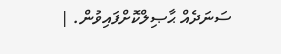ސަނަދެއް ޙާޞިލްކޮށްފައިވުން. |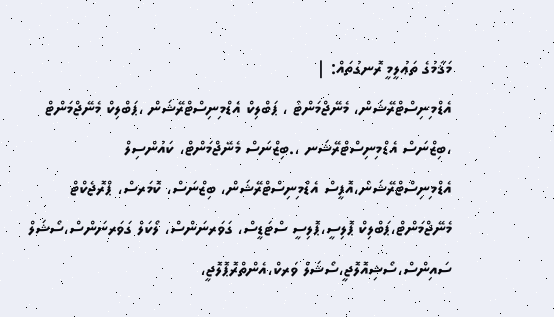މަޤާމުގެ ތަޢުލީމީ ރޮނގުތައް: |
އެޑްމިނިސްޓްރޭޝަން، މެނޭޖްމަންޓް ، ޕަބްލިކް އެޑްމިނިސްޓްރޭޝަން ،ޕަބްލިކް މެނޭޖްމަންޓް ،ބިޒްނަސް އެޑްމިނިސްޓްރޭޝަނ ،.ބިޒްނަސް މެނޭޖްމަންޓް، ކައުންސިލް އެޑްމިނިސްޓްރޭޝަން،އޮފީސް އެޑްމިނިސްޓްރޭޝަން، ބިޒްނަސް، ކޮމަރސް، ޕްރޮޖެކްޓް މެނޭޖްމަންޓް،ޕަބްލިކް ޕޮލިސީ،ޕޮލިސީ ސްޓަޑީސް، ގަވަރނަންސް، ލޯކަލް ގަވަރނަންސް،ސޯޝަލް ސައިންސް،ސޯޝިއޮލޮޖީ،ސޯޝަލް ވަރކް،އެންތްރޮޕޮލޮޖީ،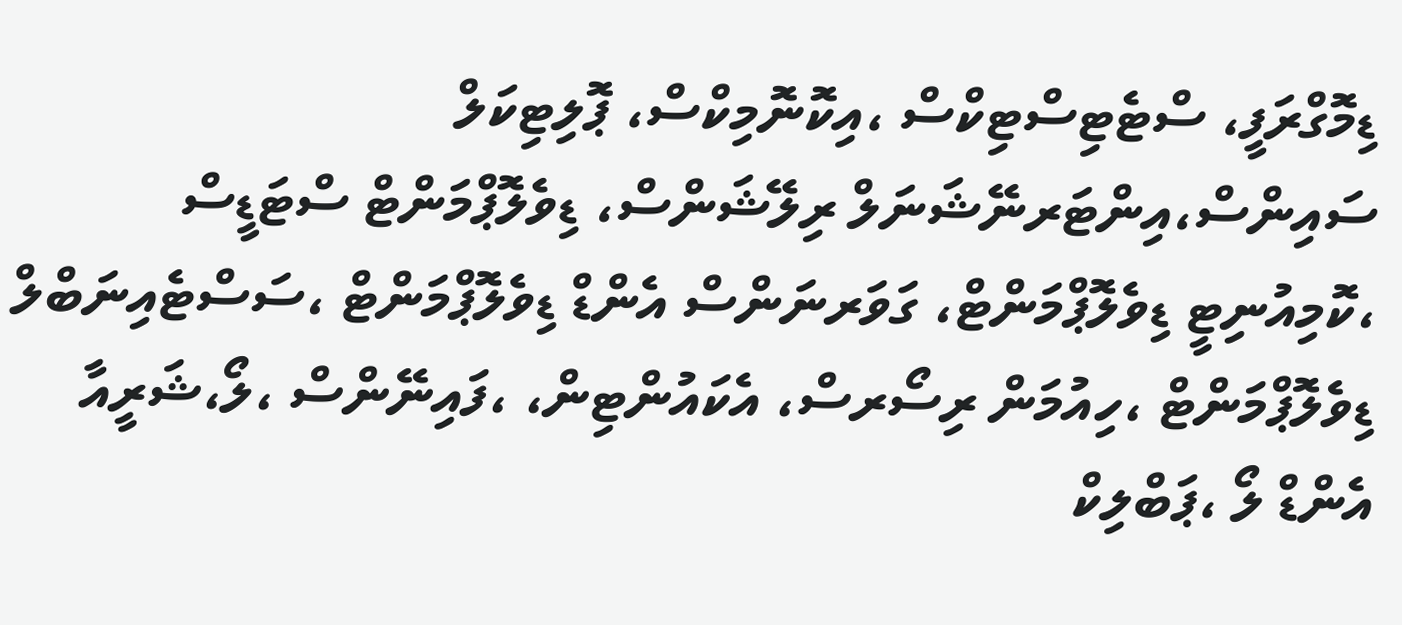ޑިމޮގްރަފީ، ސްޓެޓިސްޓިކްސް ،އިކޮނޮމިކްސް، ޕޮލިޓިކަލް ސައިންސް،އިންޓަރނޭޝަނަލް ރިލޭޝަންސް، ޑިވެލޮޕްމަންޓް ސްޓަޑީސް ،ކޮމިއުނިޓީ ޑިވެލޮޕްމަންޓް، ގަވަރނަންސް އެންޑް ޑިވެލޮޕްމަންޓް ،ސަސްޓެއިނަބްލް ޑިވެލޮޕްމަންޓް ،ހިއުމަން ރިސޯރސް، އެކައުންޓިން، ،ފައިނޭންސް ،ލޯ،ޝަރީއާ އެންޑް ލޯ ،ޕަބްލިކް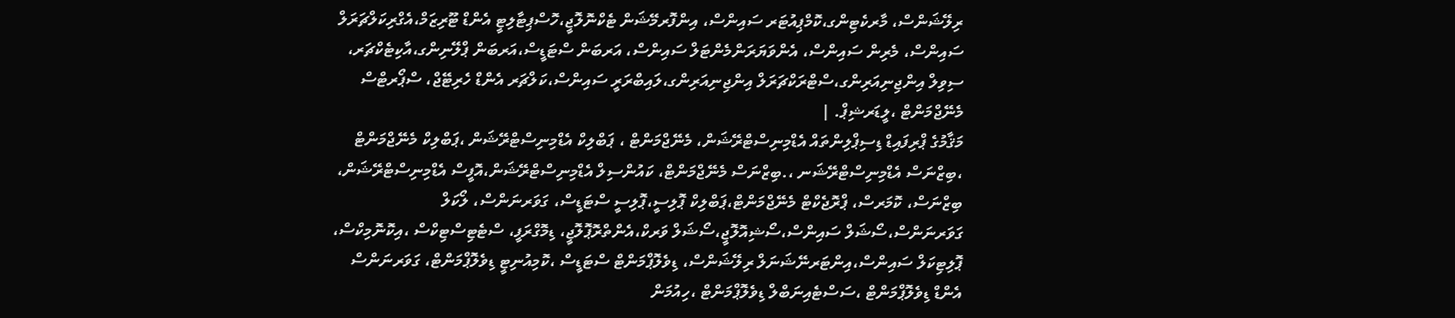ރިލޭޝަންސް، މާރކެޓިންގ،ކޮމްޕިއުޓަރ ސައިންސް، އިންފޮރމޭޝަން ޓެކްނޮލޮޖީ،ހޮސްޕިޓާލިޓީ އެންޑް ޓޫރިޒަމް،އެގްރިކަލްޗަރަލް ސައިންސް، މެރިން ސައިންސް، އެންވަޔަރަންމެންޓަލް ސައިންސް، އަރބަން ސްޓަޑީސް،އަރބަން ޕްލޭނިންގ،އާކިޓެކްޗަރ، ސިވިލް އިންޖިނިއަރިންގ،ސްޓްރަކްޗަރަލް އިންޖިނިއަރިންގ،ލައިބްރަރީ ސައިންސް،ކަލްޗަރ އެންޑް ހެރިޓޭޖް، ސްޕޯރޓްސް މެނޭޖްމަންޓް ،ލީޑަރޝިޕް. |
މަޤާމުގެ ޕްރިފައިޑް ޑިސިޕްލިންތައް އެޑްމިނިސްޓްރޭޝަން، މެނޭޖްމަންޓް ، ޕަބްލިކް އެޑްމިނިސްޓްރޭޝަން ،ޕަބްލިކް މެނޭޖްމަންޓް ،ބިޒްނަސް އެޑްމިނިސްޓްރޭޝަނ ،.ބިޒްނަސް މެނޭޖްމަންޓް، ކައުންސިލް އެޑްމިނިސްޓްރޭޝަން،އޮފީސް އެޑްމިނިސްޓްރޭޝަން، ބިޒްނަސް، ކޮމަރސް، ޕްރޮޖެކްޓް މެނޭޖްމަންޓް،ޕަބްލިކް ޕޮލިސީ،ޕޮލިސީ ސްޓަޑީސް، ގަވަރނަންސް، ލޯކަލް ގަވަރނަންސް،ސޯޝަލް ސައިންސް،ސޯޝިއޮލޮޖީ،ސޯޝަލް ވަރކް،އެންތްރޮޕޮލޮޖީ، ޑިމޮގްރަފީ، ސްޓެޓިސްޓިކްސް ،އިކޮނޮމިކްސް، ޕޮލިޓިކަލް ސައިންސް،އިންޓަރނޭޝަނަލް ރިލޭޝަންސް، ޑިވެލޮޕްމަންޓް ސްޓަޑީސް ،ކޮމިއުނިޓީ ޑިވެލޮޕްމަންޓް، ގަވަރނަންސް އެންޑް ޑިވެލޮޕްމަންޓް ،ސަސްޓެއިނަބްލް ޑިވެލޮޕްމަންޓް ،ހިއުމަން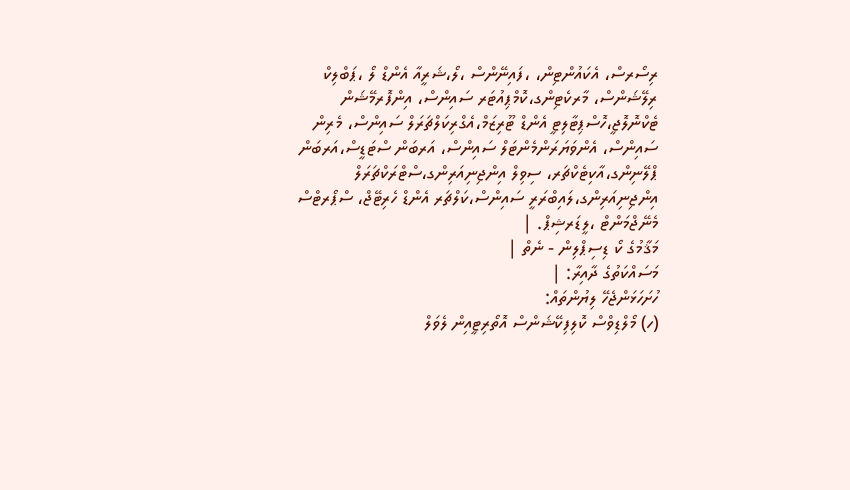ރިސޯރސް، އެކައުންޓިން، ،ފައިނޭންސް ،ލޯ،ޝަރީއާ އެންޑް ލޯ ،ޕަބްލިކް ރިލޭޝަންސް، މާރކެޓިންގ،ކޮމްޕިއުޓަރ ސައިންސް، އިންފޮރމޭޝަން ޓެކްނޮލޮޖީ،ހޮސްޕިޓާލިޓީ އެންޑް ޓޫރިޒަމް،އެގްރިކަލްޗަރަލް ސައިންސް، މެރިން ސައިންސް، އެންވަޔަރަންމެންޓަލް ސައިންސް، އަރބަން ސްޓަޑީސް،އަރބަން ޕްލޭނިންގ،އާކިޓެކްޗަރ، ސިވިލް އިންޖިނިއަރިންގ،ސްޓްރަކްޗަރަލް އިންޖިނިއަރިންގ،ލައިބްރަރީ ސައިންސް،ކަލްޗަރ އެންޑް ހެރިޓޭޖް، ސްޕޯރޓްސް މެނޭޖްމަންޓް ،ލީޑަރޝިޕް. |
މަޤާމުގެ ކޯ ޑިސިޕްލިން - ނެތް |
މަސައްކަތުގެ ދާއިރާ: |
ހުށަހަޅަންޖެހޭ ލިޔުންތައް:
(ހ) މޯލްޑިވްސް ކޮލިފިކޭޝަންސް އޮތޯރިޓީއިން ލެވަލް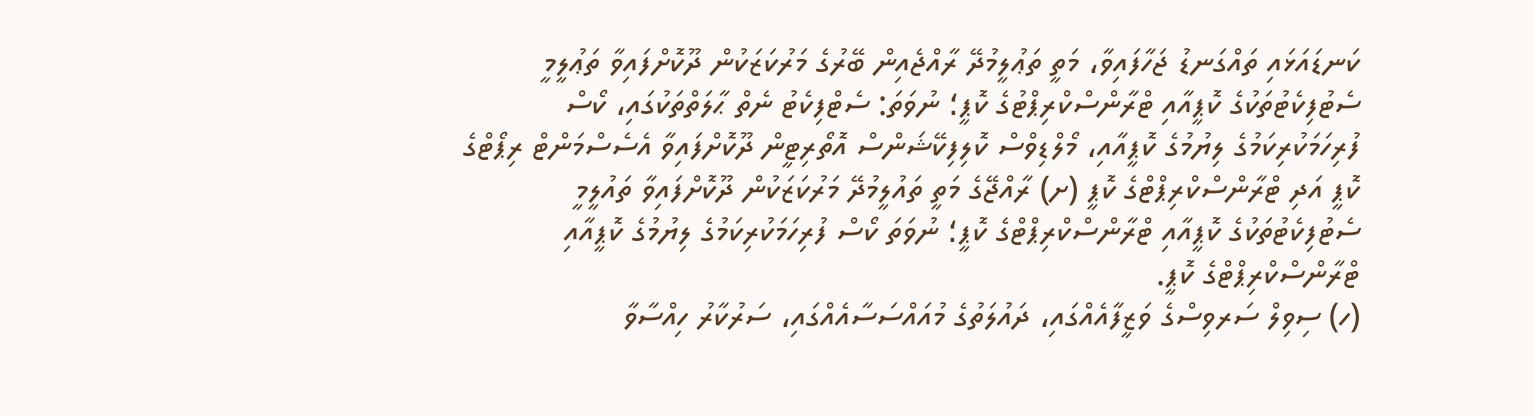ކަނޑައަޅައި ތައްގަނޑު ޖަހާފައިވާ، މަތީ ތަޢުލީމުދޭ ރާއްޖެއިން ބޭރުގެ މަރުކަޒަކުން ދޫކޮށްފައިވާ ތަޢުލީމީ ސެޓުފިކެޓުތަކުގެ ކޮޕީއާއި ޓްރާންސްކްރިޕްޓުގެ ކޮޕީ؛ ނުވަތަ: ސެޓްފިކެޓު ނެތް ޙާލަތްތަކުގައި، ކޯސް ފުރިހަމަކުރިކަމުގެ ލިޔުމުގެ ކޮޕީއާއި، މޯލްޑިވްސް ކޮލިފިކޭޝަންސް އޮތޯރިޓީން ދޫކޮށްފައިވާ އެސެސްމަންޓް ރިޕޯޓްގެ ކޮޕީ އަދި ޓްރާންސްކްރިޕްޓްގެ ކޮޕީ (ށ) ރާއްޖޭގެ މަތީ ތައުލީމުދޭ މަރުކަޒަކުން ދޫކޮށްފައިވާ ތައުލީމީ ސެޓުފިކެޓުތަކުގެ ކޮޕީއާއި ޓްރާންސްކްރިޕްޓްގެ ކޮޕީ؛ ނުވަތަ ކޯސް ފުރިހަމަކުރިކަމުގެ ލިޔުމުގެ ކޮޕީއާއި ޓްރާންސްކްރިޕްޓްގެ ކޮޕީ.
(ހ) ސިވިލް ސަރވިސްގެ ވަޒީފާއެއްގައި، ދައުލަތުގެ މުއައްސަސާއެއްގައި، ސަރުކާރު ހިއްސާވާ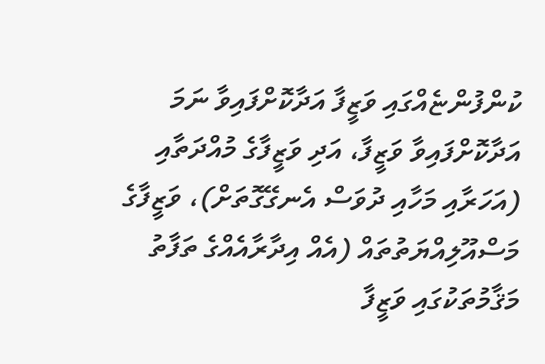ކުންފުންޏެއްގައި ވަޒީފާ އަދާކޮށްފައިވާ ނަމަ އަދާކޮށްފައިވާ ވަޒީފާ، އަދި ވަޒީފާގެ މުއްދަތާއި (އަހަރާއި މަހާއި ދުވަސް އެނގޭގޮތަށް)، ވަޒީފާގެ މަސްއޫލިއްޔަތުތައް (އެއް އިދާރާއެއްގެ ތަފާތު މަޤާމުތަކުގައި ވަޒީފާ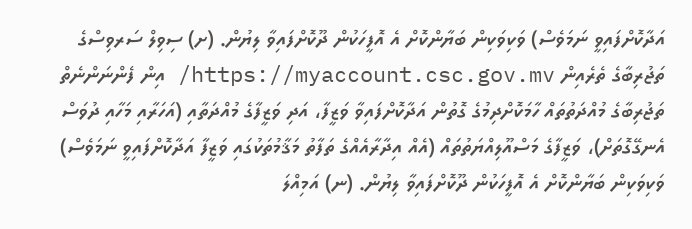އަދާކޮށްފައިވީ ނަމަވެސް) ވަކިވަކިން ބަޔާންކޮށް އެ އޮފީހަކުން ދޫކޮށްފައިވާ ލިޔުން. (ށ) ސިވިލް ސަރވިސްގެ ތަޖުރިބާގެ ތެރެއިން https://myaccount.csc.gov.mv/ އިން ފެންނަންނެތް ތަޖުރިބާގެ މުއްދަތުތައް ހާމަކޮށްދިމުގެ ގޮތުން އަދާކޮށްފައިވާ ވަޒީފާ، އަދި ވަޒީފާގެ މުއްދަތާއި (އަހަރާއި މަހާއި ދުވަސް އެނގޭގޮތަށް)، ވަޒީފާގެ މަސްއޫލިއްޔަތުތައް (އެއް އިދާރާއެއްގެ ތަފާތު މަޤާމުތަކުގައި ވަޒީފާ އަދާކޮށްފައިވީ ނަމަވެސް) ވަކިވަކިން ބަޔާންކޮށް އެ އޮފީހަކުން ދޫކޮށްފައިވާ ލިޔުން. (ނ) އަމިއްލަ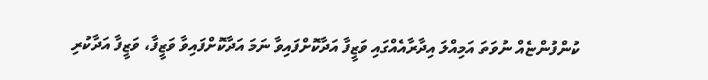ކުންފުންޏެއް ނުވަތަ އަމިއްލަ އިދާރާއެއްގައި ވަޒީފާ އަދާކޮށްފައިވާ ނަމަ އަދާކޮށްފައިވާ ވަޒީފާ، ވަޒީފާ އަދާކުރި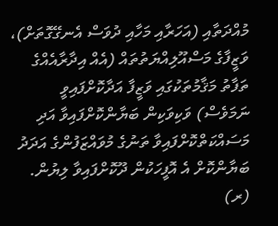މުއްދަތާއި (އަހަރާއި މަހާއި ދުވަސް އެނގޭގޮތަށް)، ވަޒީފާގެ މަސްއޫލިއްޔަތުތައް (އެއް އިދާރާއެއްގެ ތަފާތު މަޤާމުތަކުގައި ވަޒީފާ އަދާކޮށްފައިވީ ނަމަވެސް) ވަކިވަކިން ބަޔާންކޮށްފައިވާ އަދި މަސައްކަތްކޮށްފައިވާ ތަނުގެ މުވައްޒަފުންގެ އަދަދު ބަޔާންކޮށް އެ އޮފީހަކުން ދޫކޮށްފައިވާ ލިޔުން. (ރ)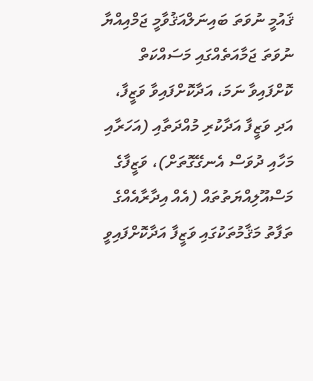ޤައުމީ ނުވަތަ ބައިނަލްއަޤުވާމީ ޖަމްއިއްޔާ ނުވަތަ ޖަމާއަތެއްގައި މަސައްކަތް ކޮށްފައިވާ ނަމަ، އަދާކޮށްފައިވާ ވަޒީފާ، އަދި ވަޒީފާ އަދާކުރި މުއްދަތާއި (އަހަރާއި މަހާއި ދުވަސް އެނގޭގޮތަށް)، ވަޒީފާގެ މަސްއޫލިއްޔަތުތައް (އެއް އިދާރާއެއްގެ ތަފާތު މަޤާމުތަކުގައި ވަޒީފާ އަދާކޮށްފައިވީ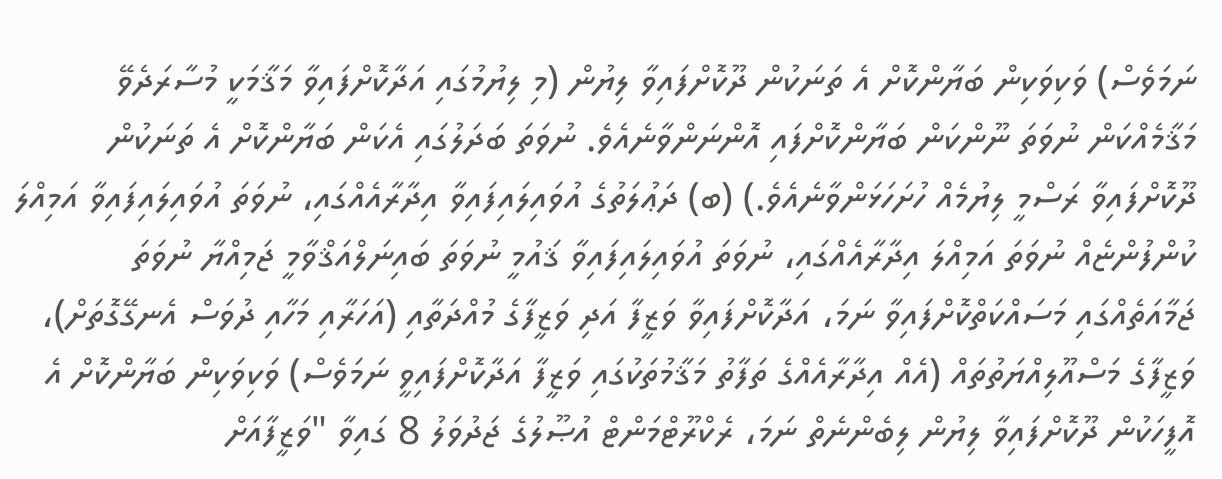ނަމަވެސް) ވަކިވަކިން ބަޔާންކޮށް އެ ތަނަކުން ދޫކޮށްފައިވާ ލިޔުން (މި ލިޔުމުގައި އަދާކޮށްފައިވާ މަޤާމަކީ މުސާރަދެވޭ މަޤާމެއްކަން ނުވަތަ ނޫންކަން ބަޔާންކޮށްފައި އޮންނަންވާނެއެވެ. ނުވަތަ ބަދަލުގައި އެކަން ބަޔާންކޮށް އެ ތަނަކުން ދޫކޮށްފައިވާ ރަސްމީ ލިޔުމެއް ހުށަހަޅަންވާނެއެވެ.) (ބ) ދަޢުލަތުގެ އުވައިލައިފައިވާ އިދާރާއެއްގައި، ނުވަތަ އުވައިލައިފައިވާ އަމިއްލަ ކުންފުންޏެއް ނުވަތަ އަމިއްލަ އިދާރާއެއްގައި، ނުވަތަ އުވައިލައިފައިވާ ޤައުމީ ނުވަތަ ބައިނަލްއަޤްވާމީ ޖަމިއްޔާ ނުވަތަ ޖަމާއަތެއްގައި މަސައްކަތްކޮށްފައިވާ ނަމަ، އަދާކޮށްފައިވާ ވަޒީފާ އަދި ވަޒީފާގެ މުއްދަތާއި (އަހަރާއި މަހާއި ދުވަސް އެނގޭގޮތަށް)، ވަޒީފާގެ މަސްއޫލިއްޔަތުތައް (އެއް އިދާރާއެއްގެ ތަފާތު މަޤާމުތަކުގައި ވަޒީފާ އަދާކޮށްފައިވީ ނަމަވެސް) ވަކިވަކިން ބަޔާންކޮށް އެ އޮފީހަކުން ދޫކޮށްފައިވާ ލިޔުން ލިބެންނެތް ނަމަ، ރެކްރޫޓްމަންޓް އުޞޫލުގެ ޖަދުވަލު 8 ގައިވާ "ވަޒީފާއަށް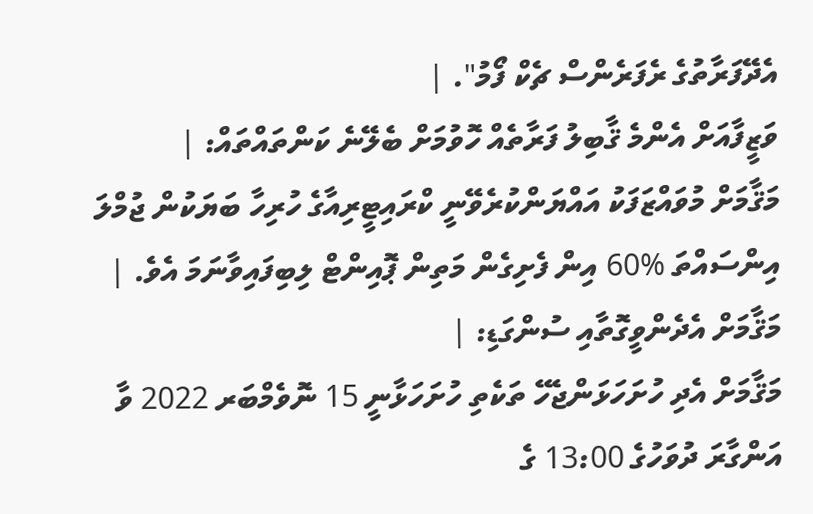އެދޭފަރާތުގެ ރެފަރެންސް ޗެކް ފޯމު". |
ވަޒީފާއަށް އެންމެ ޤާބިލު ފަރާތެއް ހޮވުމަށް ބެލޭނެ ކަންތައްތައް: |
މަޤާމަށް މުވައްޒަފަކު އައްޔަންކުރެވޭނީ ކްރައިޓީރިއާގެ ހުރިހާ ބަޔަކުން ޖުމްލަ އިންސައްތަ %60 އިން ފެށިގެން މަތިން ޕޮއިންޓް ލިބިފައިވާނަމަ އެވެ. |
މަޤާމަށް އެދެންވީގޮތާއި ސުންގަޑި: |
މަޤާމަށް އެދި ހުށަހަޅަންޖެހޭ ތަކެތި ހުށަހަޅާނީ 15 ނޮވެމްބަރ 2022 ވާ އަންގާރަ ދުވަހުގެ 13:00 ގެ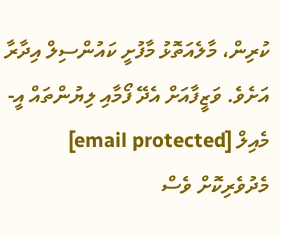ކުރިން، މާލެއަތޮޅު މާފުށީ ކައުންސިލް އިދާރާ އަށެވެ. ވަޒީފާއަށް އެދޭ ފޯމާއި ލިޔުންތައް އީ-މެއިލް [email protected] މެދުވެރިކޮށް ވެސް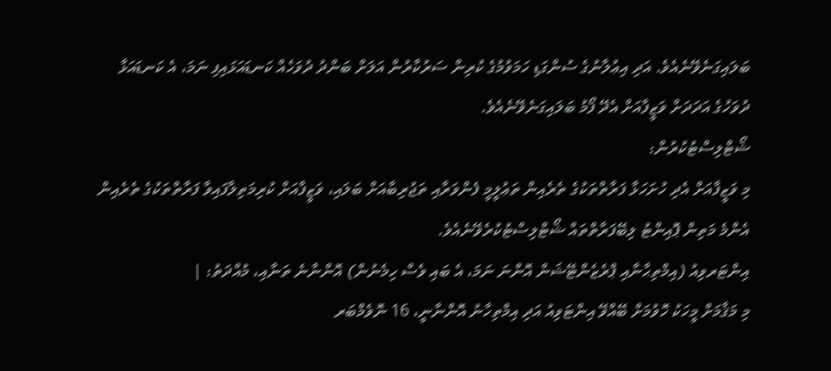ބަލައިގަނެވޭނެއެވެ. އަދި އިޢުލާނުގެ ސުންގަޑި ހަމަވުމުގެ ކުރިން ސަރުކާރުން އަލަށް ބަންދު ދުވަހެއް ކަނޑައަޅައިފި ނަމަ، އެ ކަނޑައަޅާ ދުވަހުގެ އަދަދަށް ވަޒީފާއަށް އެދޭ ފޯމު ބަލައިގަނެވޭނެއެވެ.
ޝޯޓްލިސްޓުކުރުން:
މި ވަޒީފާއަށް އެދި ހުށަހަޅާ ފަރާތްތަކުގެ ތެރެއިން ތަޢުލީމީ ފެންވަރާއި ތަޖުރިބާއަށް ބަލައި، ވަޒީފާއަށް ކުރިމަތިލާފައިވާ ފަރާތްތަކުގެ ތެރެއިން އެންމެ މަތިން ޕޮއިންޓު ލިބޭފަރާތްތައް ޝޯޓްލިސްޓުކުރެވޭނެއެވެ.
އިންޓަރވިއު (އިމްތިޙާނާއި ޕްރެޒެންޓޭޝަން އޮންނަ ނަމަ، އެ ބައި ވެސް ހިމެނުން) އޮންނާނެ ތަނާއި، މުއްދަތު: |
މި މަޤާމަށް މީހަކު ހޮވުމަށް ބޭއްވޭ އިންޓަވިއު އަދި އިމްތިހާނު އޮންނާނީ، 16 ނޮވެމްބަރ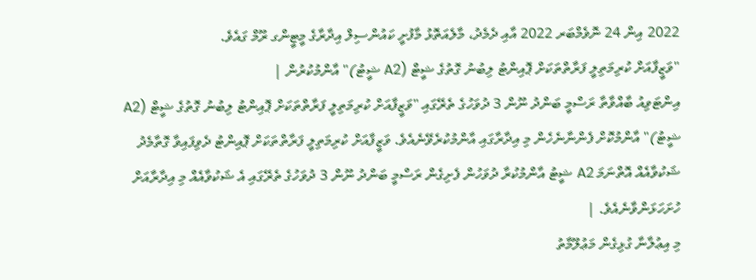2022 އިން 24 ނޮވެމްބަރ 2022 އާއި ދެމެދު، މާލެއަތޮޅު މާފުށީ ކައުންސިލް އިދާރާގެ މީޓީންގ ރޫމް ގައެވެ.
"ވަޒީފާއަށް ކުރިމަތިލީ ފަރާތްތަކަށް ޕޮއިންޓު ލިބުނު ގޮތުގެ ޝީޓް (A2 ޝީޓު)" އާންމުކުރުން |
އިންޓަވިއު ބާއްވާތާ ރަސްމީ ބަންދު ނޫން 3 ދުވަހުގެ ތެރޭގައި "ވަޒީފާއަށް ކުރިމަތިލީ ފަރާތްތަކަށް ޕޮއިންޓު ލިބުނު ގޮތުގެ ޝީޓް (A2 ޝީޓު)" އާންމުކޮށް ފެންނާނެހެން މި އިދާރާގައި އާންމުކުރެވޭނެއެވެ. ވަޒީފާއަށް ކުރިމަތިލީ ފަރާތްތަކަށް ޕޮއިންޓު ދެވިފައިވާ ގޮތާމެދު ޝަކުވާއެއް އޮތްނަމަ A2 ޝީޓު އާންމުކުރާ ދުވަހުން ފެށިގެން ރަސްމީ ބަންދު ނޫން 3 ދުވަހުގެ ތެރޭގައި އެ ޝަކުވާއެއް މި އިދާރާއަށް ހުށަހަޅަންވާނެއެވެ. |
މި އިޢުލާނާ ގުޅިގެން މަޢުލޫމާތު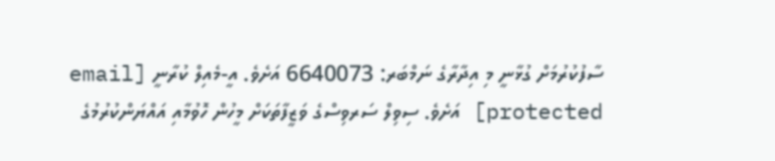ސާފުކުރުމަށް ގުޅާނީ މި އިދާރާގެ ނަމްބަރ: 6640073 އަށެވެ. އީ-މެއިލް ކުރާނީ [email protected] އަށެވެ. ސިވިލް ސަރވިސްގެ ވަޒީފާތަކަށް މީހުން ހޮވުމާއި އައްޔަންކުރުމުގެ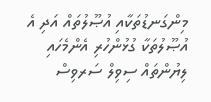މިންގަނޑުތަކާއި އުޞޫލުތައް އަދި އެ އުޞޫލުތަކާ ގުޅުންހުރި އެންމެހައި ލިޔުންތައް ސިވިލް ސަރވިސް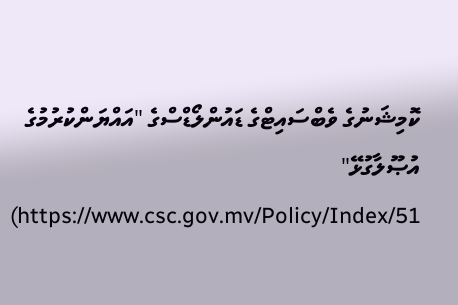ކޮމިޝަނުގެ ވެބްސައިޓްގެ ޑައުންލޯޑްސްގެ "އައްޔަންކުރުމުގެ އުޞޫލާގުޅޭ" https://www.csc.gov.mv/Policy/Index/51)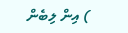) އިން ލިބެން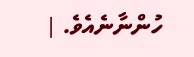ހުންނާނެއެވެ. |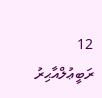12 ރަބީޢުލްއާޙިރު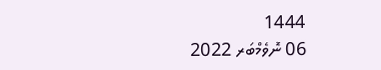1444
06 ނޮވެމްބަރ 2022